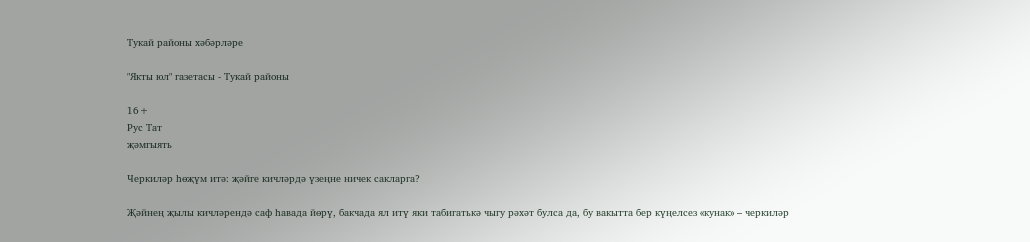Тукай районы хәбәрләре

"Якты юл" газетасы - Тукай районы

16+
Рус Тат
җәмгыять

Черкиләр һөҗүм итә: җәйге кичләрдә үзеңне ничек сакларга?

Җәйнең җылы кичләрендә саф һавада йөрү, бакчада ял итү яки табигатькә чыгу рәхәт булса да, бу вакытта бер күңелсез «кунак» – черкиләр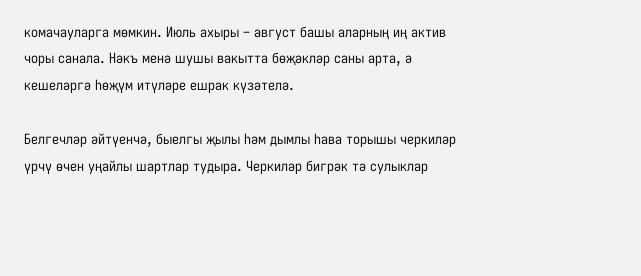комачауларга мөмкин. Июль ахыры – август башы аларның иң актив чоры санала. Нәкъ менә шушы вакытта бөҗәкләр саны арта, ә кешеләргә һөҗүм итүләре ешрак күзәтелә.

Белгечләр әйтүенчә, быелгы җылы һәм дымлы һава торышы черкиләр үрчү өчен уңайлы шартлар тудыра. Черкиләр бигрәк тә сулыклар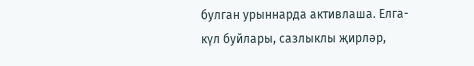булган урыннарда активлаша. Елга-күл буйлары, сазлыклы җирләр,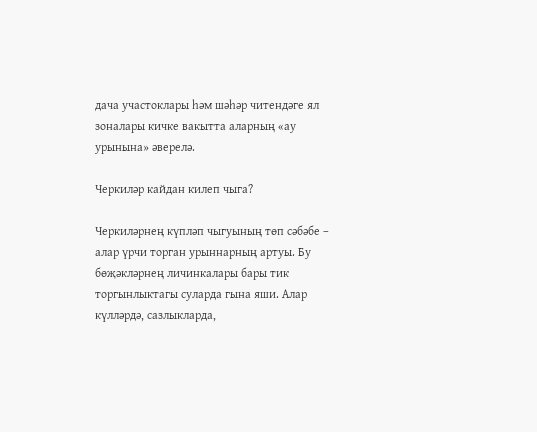дача участоклары һәм шәһәр читендәге ял зоналары кичке вакытта аларның «ау урынына» әверелә.

Черкиләр кайдан килеп чыга?

Черкиләрнең күпләп чыгуының төп сәбәбе – алар үрчи торган урыннарның артуы. Бу бөҗәкләрнең личинкалары бары тик торгынлыктагы суларда гына яши. Алар күлләрдә, сазлыкларда,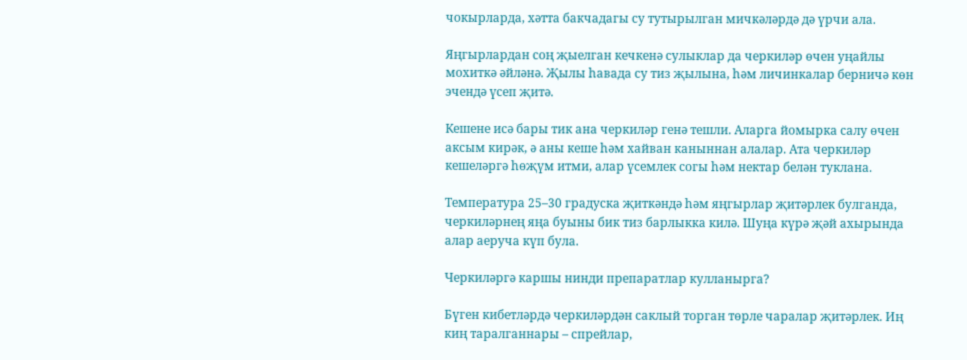чокырларда, хәтта бакчадагы су тутырылган мичкәләрдә дә үрчи ала.

Яңгырлардан соң җыелган кечкенә сулыклар да черкиләр өчен уңайлы мохиткә әйләнә. Җылы һавада су тиз җылына, һәм личинкалар берничә көн эчендә үсеп җитә.

Кешене исә бары тик ана черкиләр генә тешли. Аларга йомырка салу өчен аксым кирәк, ә аны кеше һәм хайван каныннан алалар. Ата черкиләр кешеләргә һөҗүм итми, алар үсемлек согы һәм нектар белән туклана.

Температура 25–30 градуска җиткәндә һәм яңгырлар җитәрлек булганда, черкиләрнең яңа буыны бик тиз барлыкка килә. Шуңа күрә җәй ахырында алар аеруча күп була.

Черкиләргә каршы нинди препаратлар кулланырга?

Бүген кибетләрдә черкиләрдән саклый торган төрле чаралар җитәрлек. Иң киң таралганнары – спрейлар,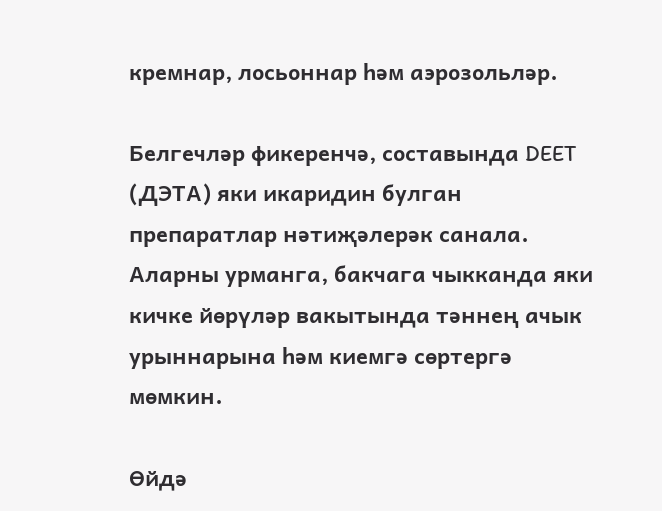кремнар, лосьоннар һәм аэрозольләр.

Белгечләр фикеренчә, составында DEET (ДЭТА) яки икаридин булган препаратлар нәтиҗәлерәк санала. Аларны урманга, бакчага чыкканда яки кичке йөрүләр вакытында тәннең ачык урыннарына һәм киемгә сөртергә мөмкин.

Өйдә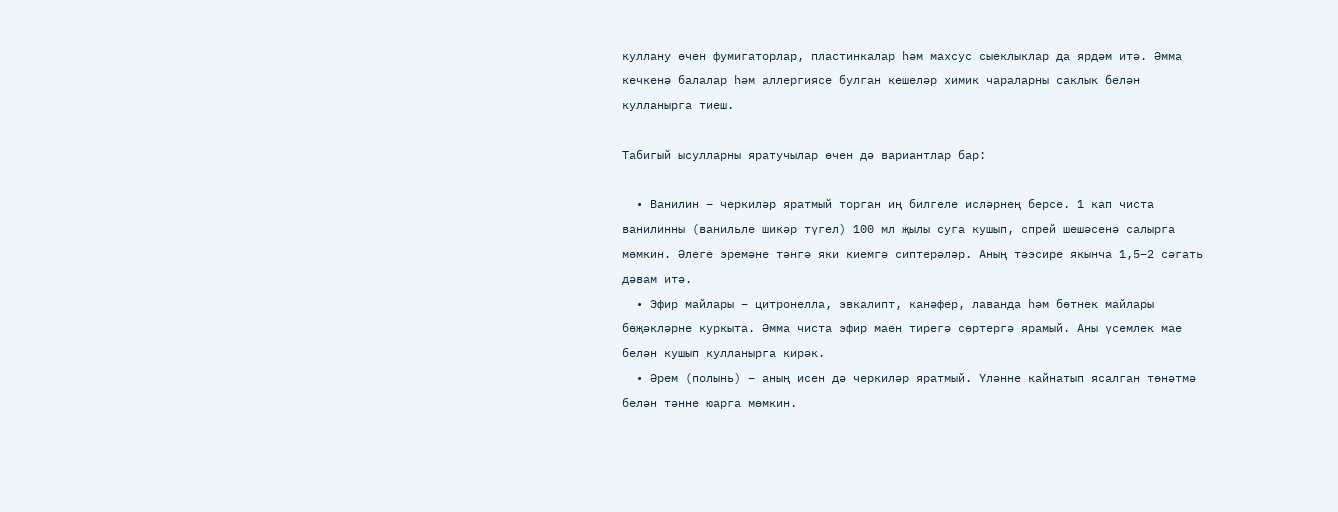куллану өчен фумигаторлар, пластинкалар һәм махсус сыеклыклар да ярдәм итә. Әмма кечкенә балалар һәм аллергиясе булган кешеләр химик чараларны саклык белән кулланырга тиеш.

Табигый ысулларны яратучылар өчен дә вариантлар бар:

  • Ванилин – черкиләр яратмый торган иң билгеле исләрнең берсе. 1 кап чиста ванилинны (ванильле шикәр түгел) 100 мл җылы суга кушып, спрей шешәсенә салырга мөмкин. Әлеге эремәне тәнгә яки киемгә сиптерәләр. Аның тәэсире якынча 1,5–2 сәгать дәвам итә.
  • Эфир майлары – цитронелла, эвкалипт, канәфер, лаванда һәм бөтнек майлары бөҗәкләрне куркыта. Әмма чиста эфир маен тирегә сөртергә ярамый. Аны үсемлек мае белән кушып кулланырга кирәк.
  • Әрем (полынь) – аның исен дә черкиләр яратмый. Үләнне кайнатып ясалган төнәтмә белән тәнне юарга мөмкин.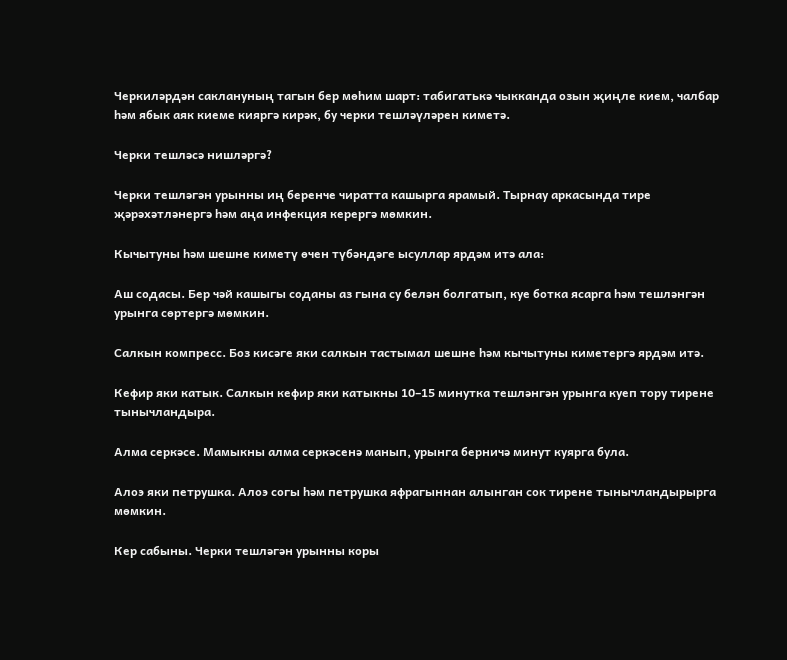Черкиләрдән саклануның тагын бер мөһим шарт: табигатькә чыкканда озын җиңле кием, чалбар һәм ябык аяк киеме кияргә кирәк, бу черки тешләүләрен киметә.

Черки тешләсә нишләргә?

Черки тешләгән урынны иң беренче чиратта кашырга ярамый. Тырнау аркасында тире җәрәхәтләнергә һәм аңа инфекция керергә мөмкин.

Кычытуны һәм шешне киметү өчен түбәндәге ысуллар ярдәм итә ала:

Аш содасы. Бер чәй кашыгы соданы аз гына су белән болгатып, куе ботка ясарга һәм тешләнгән урынга сөртергә мөмкин.

Салкын компресс. Боз кисәге яки салкын тастымал шешне һәм кычытуны киметергә ярдәм итә.

Кефир яки катык. Салкын кефир яки катыкны 10–15 минутка тешләнгән урынга куеп тору тирене тынычландыра.

Алма серкәсе. Мамыкны алма серкәсенә манып, урынга берничә минут куярга була.

Алоэ яки петрушка. Алоэ согы һәм петрушка яфрагыннан алынган сок тирене тынычландырырга мөмкин.

Кер сабыны. Черки тешләгән урынны коры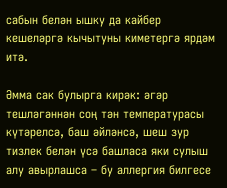сабын белән ышку да кайбер кешеләргә кычытуны киметергә ярдәм итә.

Әмма сак булырга кирәк: әгәр тешләгәннән соң тән температурасы күтәрелсә, баш әйләнсә, шеш зур тизлек белән үсә башласа яки сулыш алу авырлашса – бу аллергия билгесе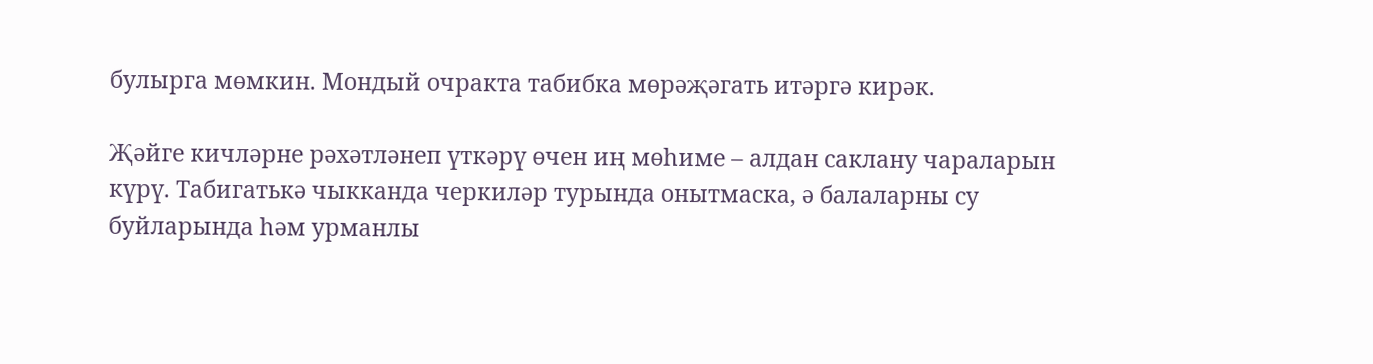булырга мөмкин. Мондый очракта табибка мөрәҗәгать итәргә кирәк.

Җәйге кичләрне рәхәтләнеп үткәрү өчен иң мөһиме – алдан саклану чараларын күрү. Табигатькә чыкканда черкиләр турында онытмаска, ә балаларны су буйларында һәм урманлы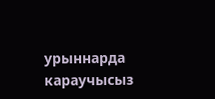урыннарда караучысыз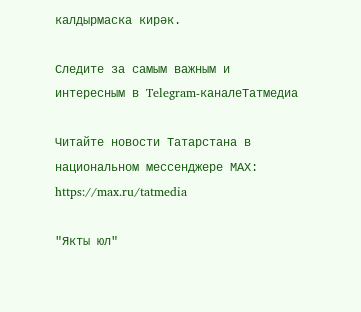калдырмаска кирәк.

Следите за самым важным и интересным в Telegram-каналеТатмедиа

Читайте новости Татарстана в национальном мессенджере MАХ: https://max.ru/tatmedia

"Якты юл"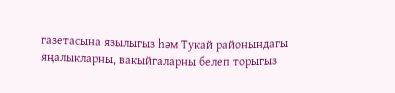газетасына язылыгыз һәм Тукай районындагы яңалыкларны, вакыйгаларны белеп торыгыз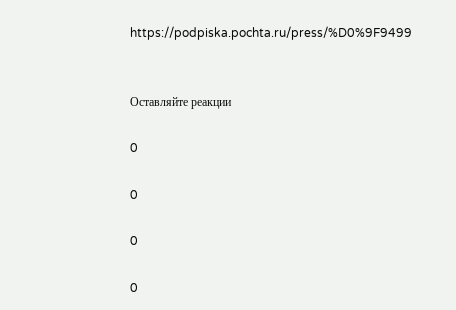https://podpiska.pochta.ru/press/%D0%9F9499


Оставляйте реакции

0

0

0

0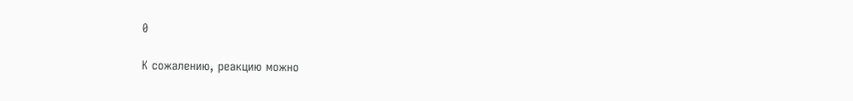0

К сожалению, реакцию можно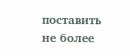поставить не более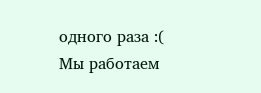одного раза :(
Мы работаем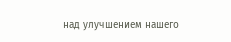над улучшением нашего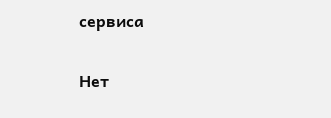сервиса

Нет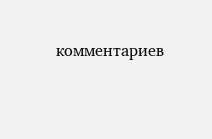комментариев